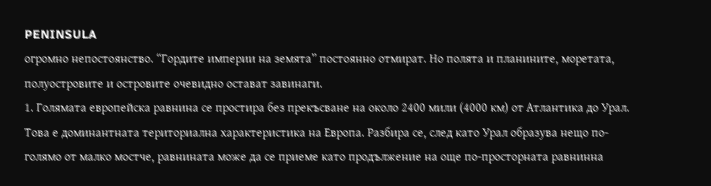PENINSULA
огромно непостоянство. “Гордите империи на земята” постоянно отмират. Но полята и планините, моретата, полуостровите и островите очевидно остават завинаги.
1. Голямата европейска равнина се простира без прекъсване на около 2400 мили (4000 км) от Атлантика до Урал. Това е доминантната териториална характеристика на Европа. Разбира се, след като Урал образува нещо по-голямо от малко мостче, равнината може да се приеме като продължение на още по-просторната равнинна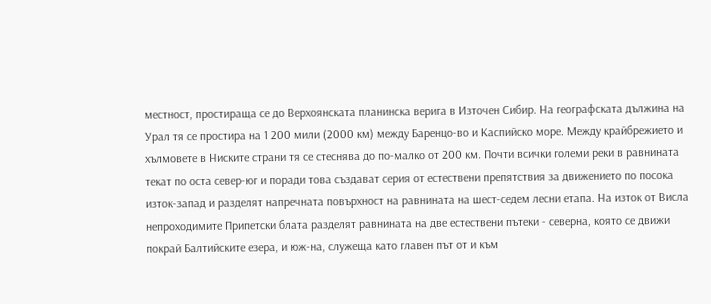местност, простираща се до Верхоянската планинска верига в Източен Сибир. На географската дължина на Урал тя се простира на 1 200 мили (2000 км) между Баренцо-во и Каспийско море. Между крайбрежието и хълмовете в Ниските страни тя се стеснява до по-малко от 200 км. Почти всички големи реки в равнината текат по оста север-юг и поради това създават серия от естествени препятствия за движението по посока изток-запад и разделят напречната повърхност на равнината на шест-седем лесни етапа. На изток от Висла непроходимите Припетски блата разделят равнината на две естествени пътеки - северна, която се движи покрай Балтийските езера, и юж-на, служеща като главен път от и към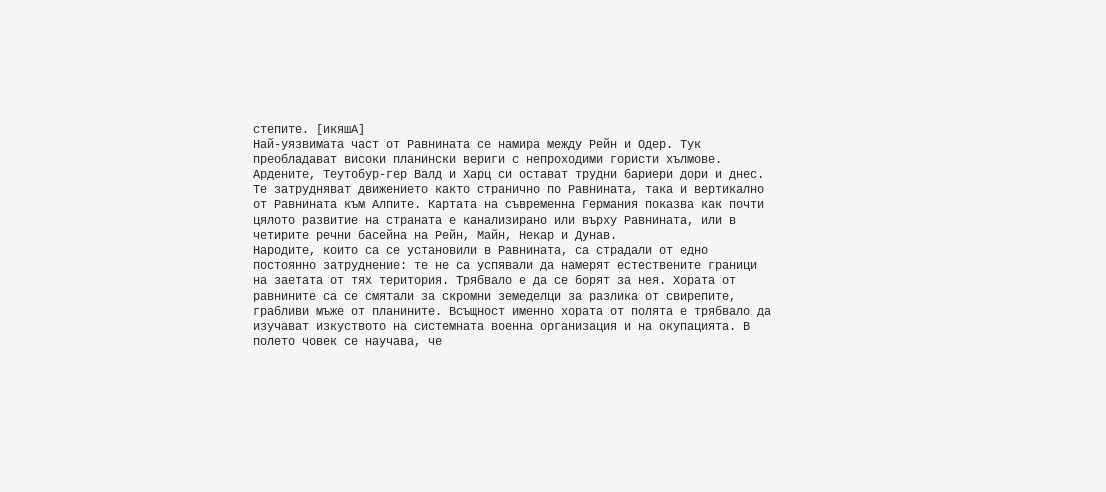степите. [икяшА]
Най-уязвимата част от Равнината се намира между Рейн и Одер. Тук преобладават високи планински вериги с непроходими гористи хълмове. Ардените, Теутобур-гер Валд и Харц си остават трудни бариери дори и днес. Те затрудняват движението както странично по Равнината, така и вертикално от Равнината към Алпите. Картата на съвременна Германия показва как почти цялото развитие на страната е канализирано или върху Равнината, или в четирите речни басейна на Рейн, Майн, Некар и Дунав.
Народите, които са се установили в Равнината, са страдали от едно постоянно затруднение: те не са успявали да намерят естествените граници на заетата от тях територия. Трябвало е да се борят за нея. Хората от равнините са се смятали за скромни земеделци за разлика от свирепите, грабливи мъже от планините. Всъщност именно хората от полята е трябвало да изучават изкуството на системната военна организация и на окупацията. В полето човек се научава, че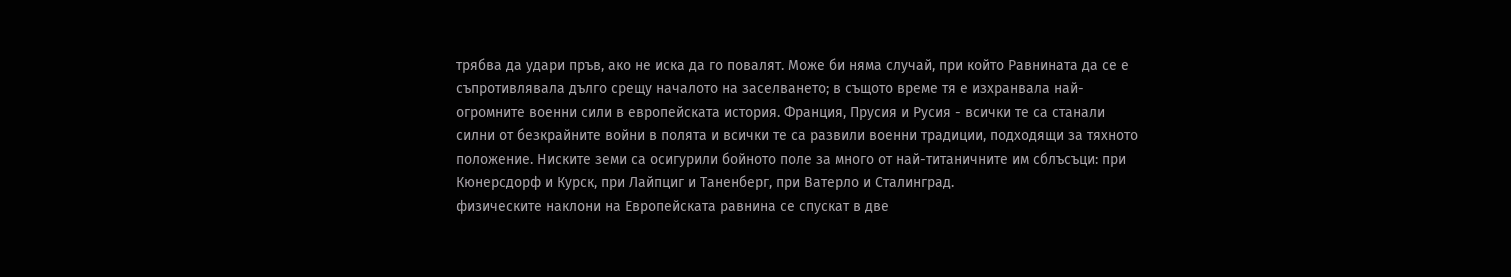трябва да удари пръв, ако не иска да го повалят. Може би няма случай, при който Равнината да се е съпротивлявала дълго срещу началото на заселването; в същото време тя е изхранвала най-огромните военни сили в европейската история. Франция, Прусия и Русия - всички те са станали силни от безкрайните войни в полята и всички те са развили военни традиции, подходящи за тяхното положение. Ниските земи са осигурили бойното поле за много от най-титаничните им сблъсъци: при Кюнерсдорф и Курск, при Лайпциг и Таненберг, при Ватерло и Сталинград.
физическите наклони на Европейската равнина се спускат в две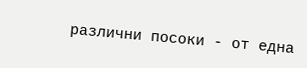различни посоки - от една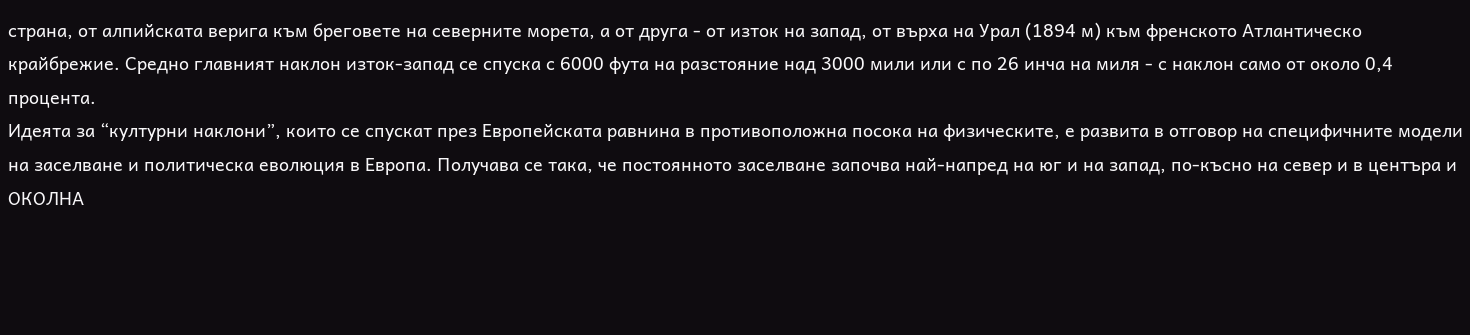страна, от алпийската верига към бреговете на северните морета, а от друга - от изток на запад, от върха на Урал (1894 м) към френското Атлантическо крайбрежие. Средно главният наклон изток-запад се спуска с 6000 фута на разстояние над 3000 мили или с по 26 инча на миля - с наклон само от около 0,4 процента.
Идеята за “културни наклони”, които се спускат през Европейската равнина в противоположна посока на физическите, е развита в отговор на специфичните модели на заселване и политическа еволюция в Европа. Получава се така, че постоянното заселване започва най-напред на юг и на запад, по-късно на север и в центъра и
ОКОЛНА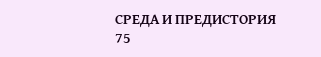СРЕДА И ПРЕДИСТОРИЯ
75